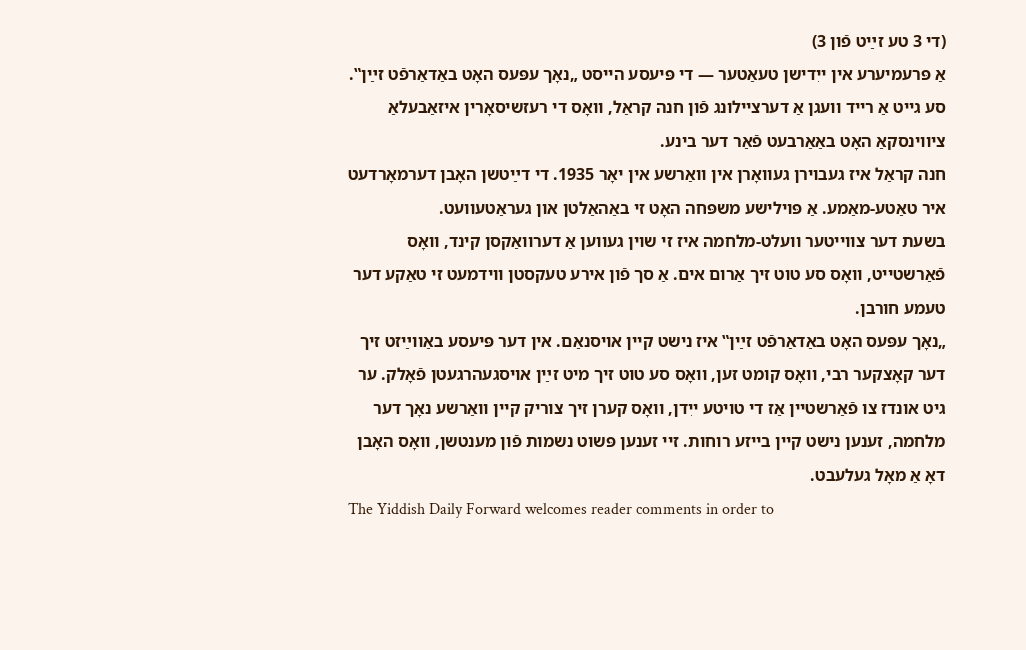(די 3 טע זײַט פֿון 3)
אַ פּרעמיערע אין ייִדישן טעאַטער — די פּיעסע הייסט „נאָך עפּעס האָט באַדאַרפֿט זײַן‟. סע גייט אַ רייד וועגן אַ דערציילונג פֿון חנה קראַל, וואָס די רעזשיסאָרין איזאַבעלאַ ציווינסקאַ האָט באַאַרבעט פֿאַר דער בינע.
חנה קראַל איז געבוירן געוואָרן אין וואַרשע אין יאָר 1935. די דײַטשן האָבן דערמאָרדעט איר טאַטע-מאַמע. אַ פּוילישע משפּחה האָט זי באַהאַלטן און געראַטעוועט.
בשעת דער צווייטער וועלט-מלחמה איז זי שוין געווען אַ דערוואַקסן קינד, וואָס פֿאַרשטייט, וואָס סע טוט זיך אַרום אים. אַ סך פֿון אירע טעקסטן ווידמעט זי טאַקע דער טעמע חורבן.
„נאָך עפּעס האָט באַדאַרפֿט זײַן‟ איז נישט קיין אויסנאַם. אין דער פּיעסע באַווײַזט זיך דער קאָצקער רבי, וואָס קומט זען, וואָס סע טוט זיך מיט זײַן אויסגעהרגעטן פֿאָלק. ער גיט אונדז צו פֿאַרשטיין אַז די טויטע ייִדן, וואָס קערן זיך צוריק קיין וואַרשע נאָך דער מלחמה, זענען נישט קיין בייזע רוחות. זיי זענען פּשוט נשמות פֿון מענטשן, וואָס האָבן דאָ אַ מאָל געלעבט.
The Yiddish Daily Forward welcomes reader comments in order to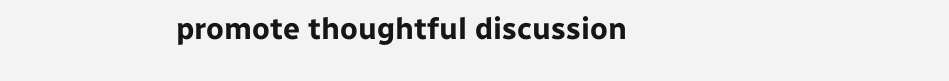promote thoughtful discussion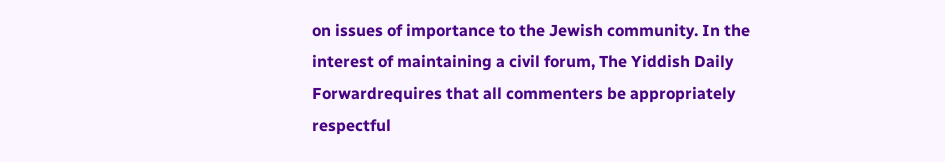on issues of importance to the Jewish community. In the interest of maintaining a civil forum, The Yiddish Daily Forwardrequires that all commenters be appropriately respectful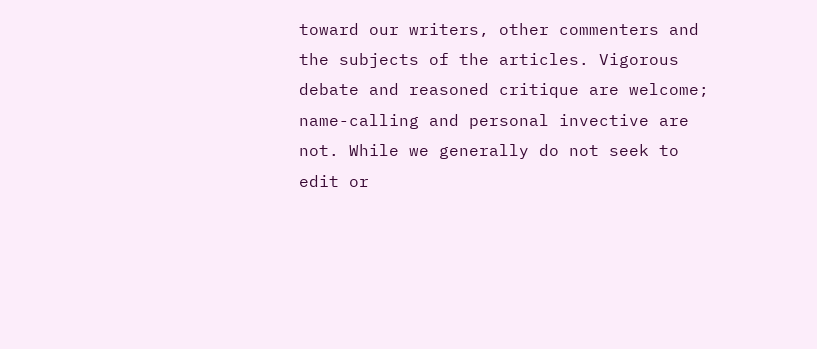toward our writers, other commenters and the subjects of the articles. Vigorous debate and reasoned critique are welcome; name-calling and personal invective are not. While we generally do not seek to edit or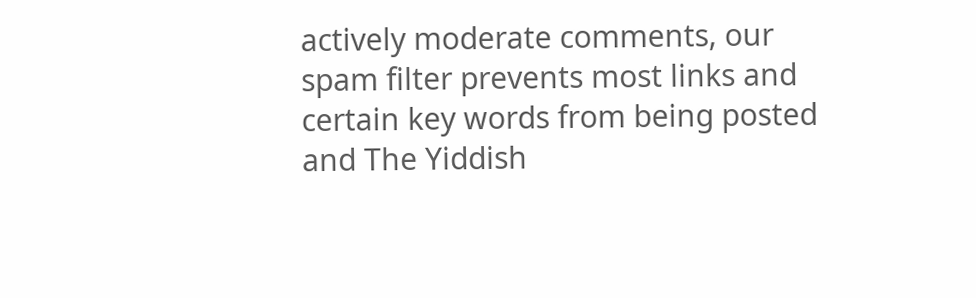actively moderate comments, our spam filter prevents most links and certain key words from being posted and The Yiddish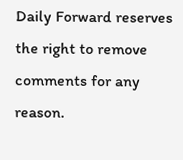Daily Forward reserves the right to remove comments for any reason.